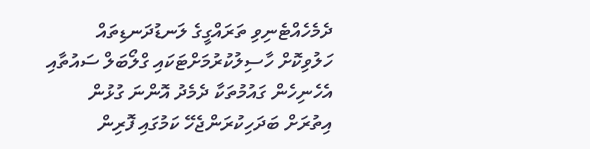ދެމެހެއްޓެނިވި ތަރައްގީގެ ލަނޑުދަނޑިތައް ހަލުވިކޮށް ހާސިލުކުރުމަށްޓަކައި ގްލޯބަލް ސައުތާއި އެހެނިހެން ގައުމުތަކާ ދެމެދު އޮންނަ ގުޅުން އިތުރަށް ބަދަހިކުރަންޖެހޭ ކަމުގައި ފޮރިން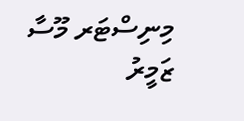މިނިސްޓަރ މޫސާ ޒަމީރު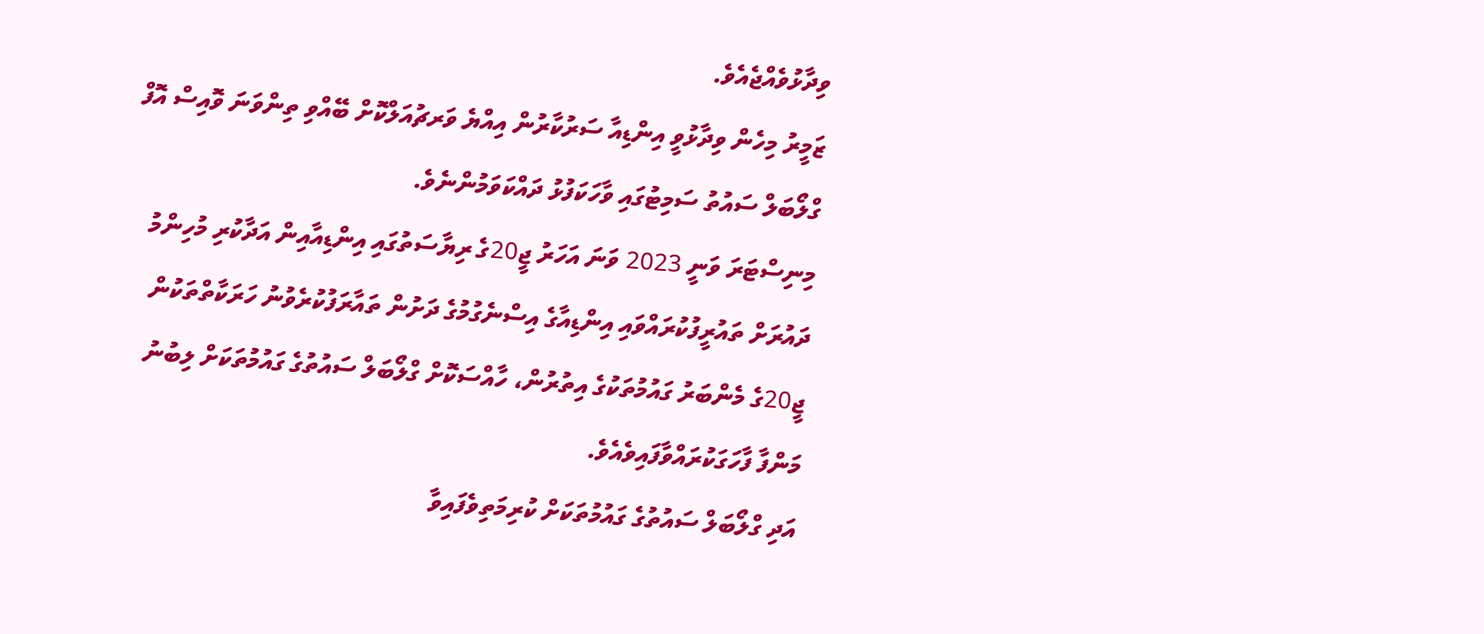ވިދާޅުވެއްޖެއެވެ.
ޒަމީރު މިހެން ވިދާޅުވީ އިންޑިއާ ސަރުކާރުން އިއްޔެ ވަރޗުއަލްކޮށް ބޭއްވި ތިންވަނަ ވޮއިސް އޮފް ގްލޯބަލް ސައުތު ސަމިޓުގައި ވާހަކަފުޅު ދައްކަވަމުންނެވެ.
މިނިސްޓަރަ ވަނީ 2023 ވަނަ އަހަރު ޖީ20ގެ ރިޔާސަތުގައި އިންޑިއާއިން އަދާކުރި މުހިންމު ދައުރަށް ތައުރީފުކުރައްވައި އިންޑިއާގެ އިސްނެގުމުގެ ދަށުން ތައާރަފުކުރެވުނު ހަރަކާތްތަކުން ޖީ20ގެ މެންބަރު ގައުމުތަކުގެ އިތުރުން، ހާއްސަކޮށް ގްލޯބަލް ސައުތުގެ ގައުމުތަކަށް ލިބުނު މަންފާ ފާހަގަކުރައްވާފައިވެއެވެ.
އަދި ގްލޯބަލް ސައުތުގެ ގައުމުތަކަށް ކުރިމަތިވެފައިވާ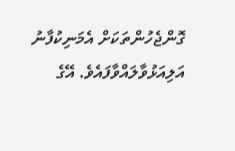ގޮންޖެހުންތަކަށް އެމަނިކުފާނު އަލިއަޅުވާލައްވާފައެވެ. އޭގެ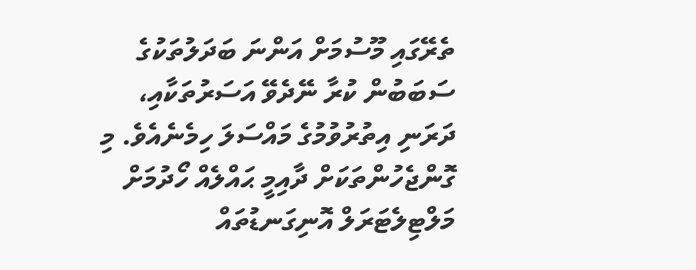ތެރޭގައި މޫސުމަށް އަންނަ ބަދަލުތަކުގެ ސަބަބުން ކުރާ ނޭދެވޭ އަސަރުތަކާއި، ދަރަނި އިތުރުވުމުގެ މައްސަލަ ހިމެނެއެވެ. މި ގޮންޖެހުންތަކަށް ދާއިމީ ޙައްލެއް ހޯދުމަށް މަލްޓިލެޓަރަލް އޮނިގަނޑުތައް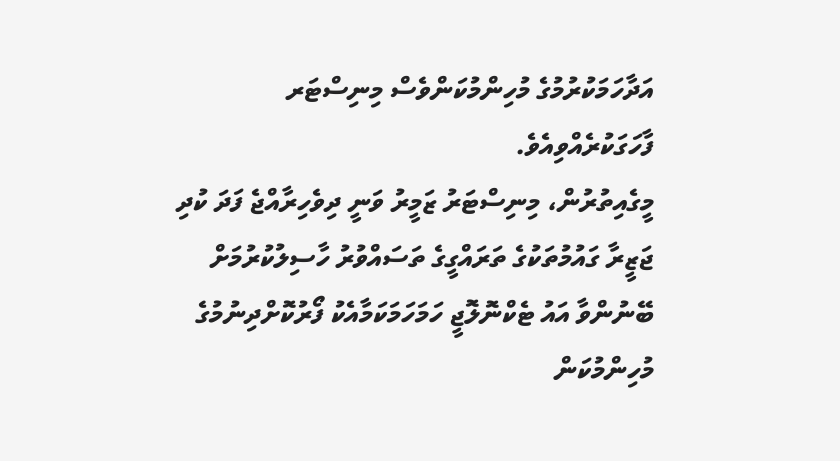އަދާހަމަކުރުމުގެ މުހިންމުކަންވެސް މިނިސްޓަރ ފާހަގަކުރެއްވިއެވެ.
މީގެއިތުރުން، މިނިސްޓަރު ޒަމީރު ވަނީ ދިވެހިރާއްޖެ ފަދަ ކުދި ޖަޒީރާ ގައުމުތަކުގެ ތަރައްގީގެ ތަސައްވުރު ހާސިލުކުރުމަށް ބޭނުންވާ އައު ޓެކްނޮލޮޖީ ހަމަހަމަކަމާއެކު ފޯރުކޮށްދިނުމުގެ މުހިންމުކަން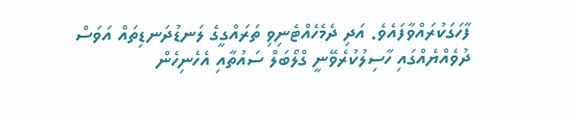ފާހަގަކުރައްވާފައެވެ. އަދި ދެމެހެއްޓެނިވި ތަރައްގީގެ ލަނޑުދަނޑިތައް އަވަސް ދުވެއްޔެއްގައި ހާސިލުކުރެވޭނީ ގްލޯބަލް ސައުތާއި އެހެނިހެން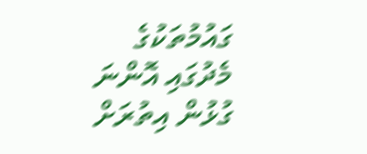ގައުމުތަކުގެ މެދުގައި އޮންނަ ގުޅުން އިތުރަށް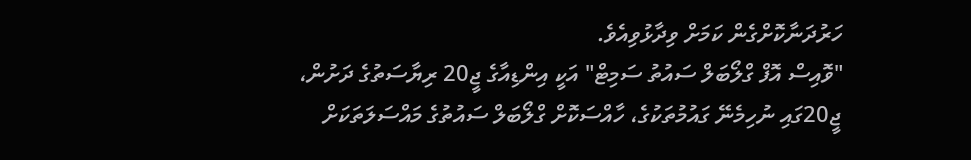ހަރުދަނާކޮށްގެން ކަމަށް ވިދާޅުވިއެވެ.
"ވޮއިސް އޮފް ގްލޯބަލް ސައުތު ސަމިޓް" އަކީ އިންޑިއާގެ ޖީ20 ރިޔާސަތުގެ ދަށުން، ޖީ20ގައި ނުހިމެނޭ ގައުމުތަކުގެ، ހާއްސަކޮށް ގްލޯބަލް ސައުތުގެ މައްސަލަތަކަށް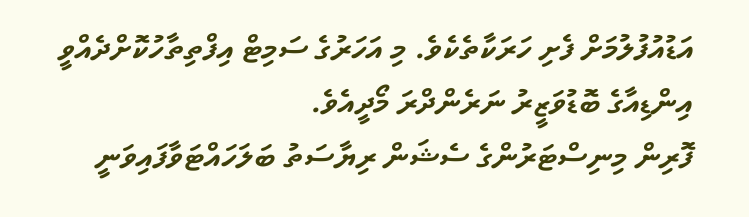އަޑުއުފުލުމަށް ފެށި ހަރަކާތެކެވެ. މި އަހަރުގެ ސަމިޓް އިފްތިތާހުކޮށްދެއްވީ އިންޑިއާގެ ބޮޑުވަޒީރު ނަރެންދްރަ މޯދީއެވެ.
ފޮރިން މިނިސްޓަރުންގެ ސެޝަން ރިޔާސަތު ބަލަހައްޓަވާފައިވަނީ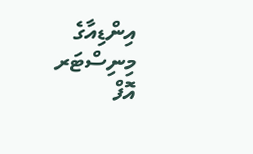އިންޑިއާގެ މިނިސްޓަރ އޮފް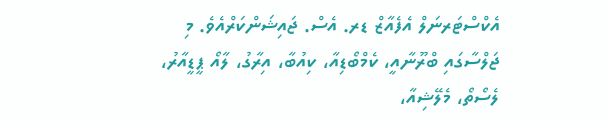އެކްސްޓަރނަލް އެފެއާޒް ޑރ. އެސް. ޖައިޝަންކަރްއެވެ. މި ޖަލްސާގައި ބްރޫނާއީ، ކެމްބޯޑިއާ، ކިއުބާ، އިރާގު، ލާއޯ ޕީޑީއާރު، ލެސޯތޯ، މެލޭޝިއާ،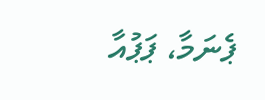ޕެނަމާ، ޕަޕުއާ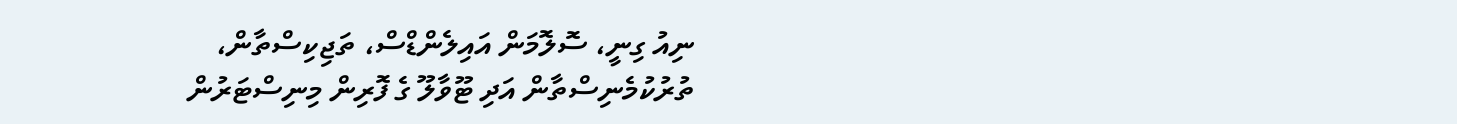ނިއު ގިނީ، ސޮލޮމަން އައިލެންޑްސް، ތަޖިކިސްތާން، ތުރުކުމެނިސްތާން އަދި ޓޫވާލޫ ގެ ފޮރިން މިނިސްޓަރުން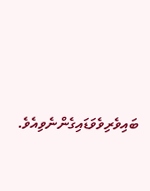ބައިވެރިވެވަޑައިގެންނެވިއެވެ.